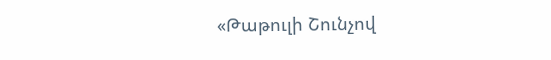«Թաթուլի Շունչով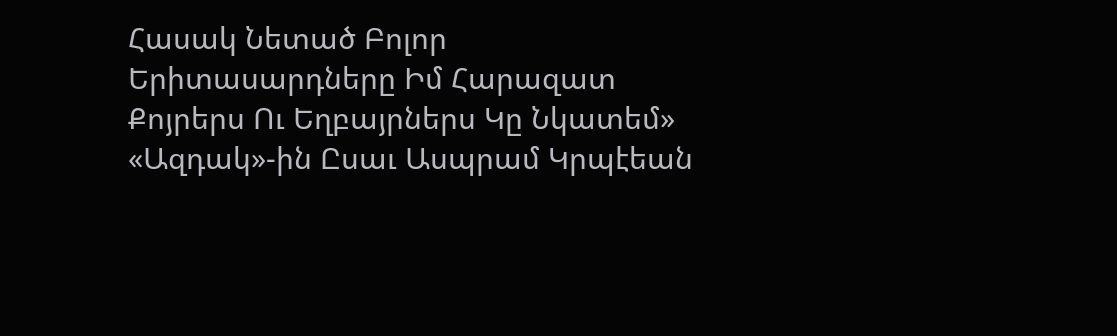Հասակ Նետած Բոլոր Երիտասարդները Իմ Հարազատ Քոյրերս Ու Եղբայրներս Կը Նկատեմ» «Ազդակ»-ին Ըսաւ Ասպրամ Կրպէեան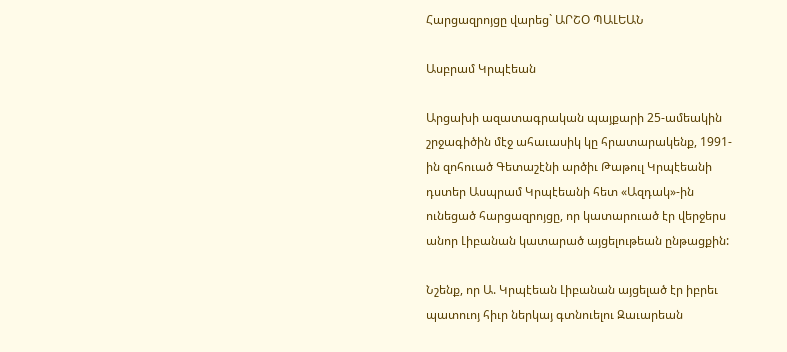Հարցազրոյցը վարեց` ԱՐՇՕ ՊԱԼԵԱՆ

Ասբրամ Կրպէեան

Արցախի ազատագրական պայքարի 25-ամեակին շրջագիծին մէջ ահաւասիկ կը հրատարակենք, 1991-ին զոհուած Գետաշէնի արծիւ Թաթուլ Կրպէեանի դստեր Ասպրամ Կրպէեանի հետ «Ազդակ»-ին ունեցած հարցազրոյցը, որ կատարուած էր վերջերս անոր Լիբանան կատարած այցելութեան ընթացքին:

Նշենք, որ Ա. Կրպէեան Լիբանան այցելած էր իբրեւ պատուոյ հիւր ներկայ գտնուելու Զաւարեան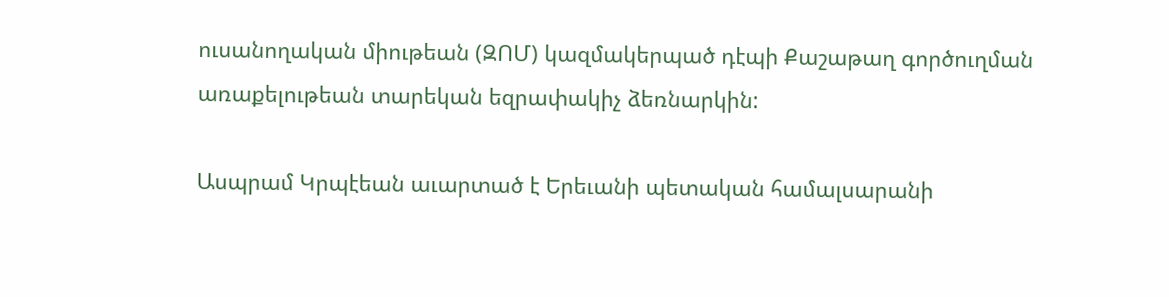ուսանողական միութեան (ԶՈՄ) կազմակերպած դէպի Քաշաթաղ գործուղման առաքելութեան տարեկան եզրափակիչ ձեռնարկին:

Ասպրամ Կրպէեան աւարտած է Երեւանի պետական համալսարանի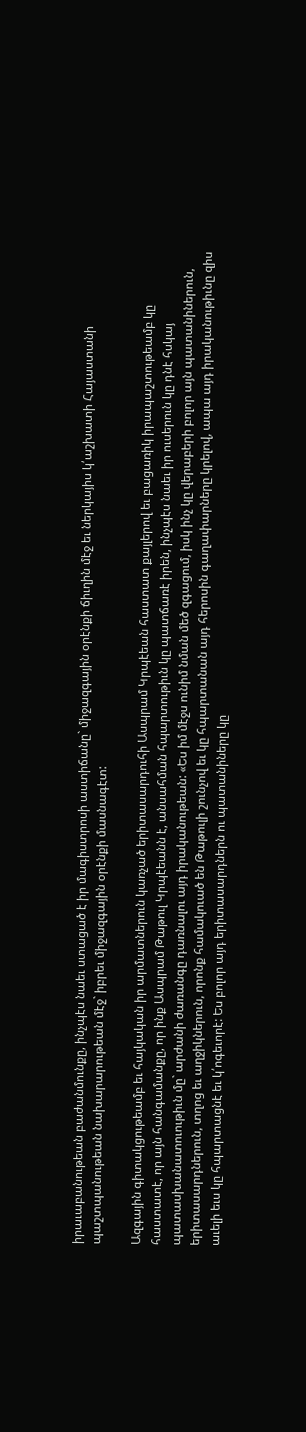իրաւաբանութեան բաժանմունքը, ինչպէս նաեւ ստացած է իր մագիստրոսի աստիճանը` միջազգային օրէնքի ճիւղին մէջ եւ ներկայիս կ՛աշխատի Հայաստանի պաշտպանութեան նախարարութեան մէջ` իբրեւ միջազգային օրէնքի մասնագէտ:

Ազգային գիտակցութեամբ եւ հայկական իր արմատներուն կառչած երիտասարդուհի Ասպրամ Կրպէեան հաստատ քայլերով եւ բացառիկ իրապաշտութեամբ կը հաստատէ, որ այն հանգամանքը, որ ինք Ասպրամ Թաթուլ Կրպէեանն է, անսահման հպարտութիւն կը պատճառէ իրեն, ինչպէս նաեւ իր ուսերուն կը դնէ հսկայ պատասխանատուութիւն մը` արժանի ժառանգը դառնալու այդ իրականութեան: «Ես իմ մէջս ունիմ նման մեծ զգացում, իսկ ինչ կը վերաբերի բոլոր այն պատանիներուն, երիտասարդներուն, տղոց եւ աղջիկներուն, որոնք համակուած են Թաթուլի շունչով եւ կը հպարտանան այդ հերոսին գաղափարները կրելով, ապա այդ իրականութիւնը զիս աւելի եւս կը հպարտացնէ եւ կ՛ոգեւորէ: Ես բոլոր այդ երիտասարդներն ու պատանիները կը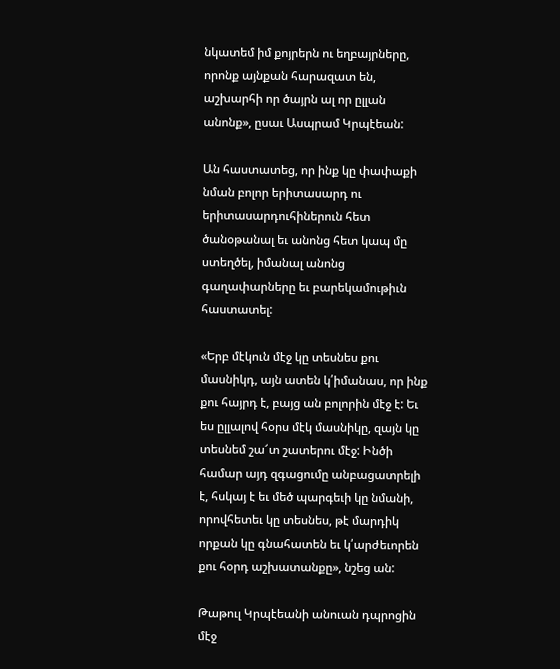նկատեմ իմ քոյրերն ու եղբայրները, որոնք այնքան հարազատ են, աշխարհի որ ծայրն ալ որ ըլլան անոնք», ըսաւ Ասպրամ Կրպէեան:

Ան հաստատեց, որ ինք կը փափաքի նման բոլոր երիտասարդ ու երիտասարդուհիներուն հետ ծանօթանալ եւ անոնց հետ կապ մը ստեղծել, իմանալ անոնց գաղափարները եւ բարեկամութիւն հաստատել:

«Երբ մէկուն մէջ կը տեսնես քու մասնիկդ, այն ատեն կ՛իմանաս, որ ինք քու հայրդ է, բայց ան բոլորին մէջ է: Եւ ես ըլլալով հօրս մէկ մասնիկը, զայն կը տեսնեմ շա՜տ շատերու մէջ: Ինծի համար այդ զգացումը անբացատրելի է, հսկայ է եւ մեծ պարգեւի կը նմանի, որովհետեւ կը տեսնես, թէ մարդիկ որքան կը գնահատեն եւ կ՛արժեւորեն քու հօրդ աշխատանքը», նշեց ան:

Թաթուլ Կրպէեանի անուան դպրոցին մէջ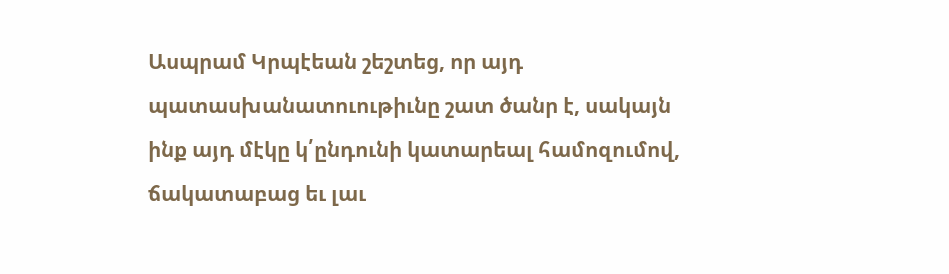Ասպրամ Կրպէեան շեշտեց, որ այդ պատասխանատուութիւնը շատ ծանր է, սակայն ինք այդ մէկը կ՛ընդունի կատարեալ համոզումով, ճակատաբաց եւ լաւ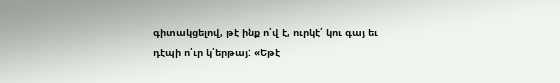գիտակցելով, թէ ինք ո՛վ է, ուրկէ՛ կու գայ եւ դէպի ո՛ւր կ՛երթայ: «Եթէ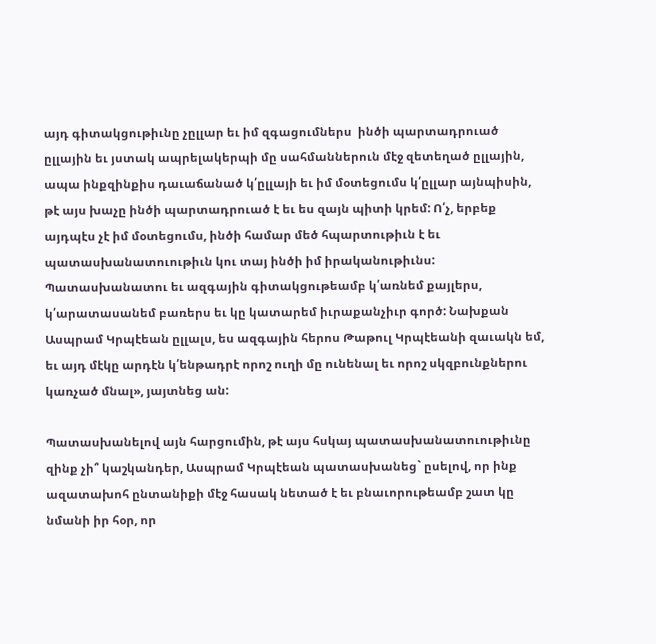այդ գիտակցութիւնը չըլլար եւ իմ զգացումներս  ինծի պարտադրուած ըլլային եւ յստակ ապրելակերպի մը սահմաններուն մէջ զետեղած ըլլային, ապա ինքզինքիս դաւաճանած կ՛ըլլայի եւ իմ մօտեցումս կ՛ըլլար այնպիսին, թէ այս խաչը ինծի պարտադրուած է եւ ես զայն պիտի կրեմ: Ո՛չ, երբեք այդպէս չէ իմ մօտեցումս, ինծի համար մեծ հպարտութիւն է եւ պատասխանատուութիւն կու տայ ինծի իմ իրականութիւնս: Պատասխանատու եւ ազգային գիտակցութեամբ կ՛առնեմ քայլերս, կ՛արատասանեմ բառերս եւ կը կատարեմ իւրաքանչիւր գործ: Նախքան Ասպրամ Կրպէեան ըլլալս, ես ազգային հերոս Թաթուլ Կրպէեանի զաւակն եմ, եւ այդ մէկը արդէն կ՛ենթադրէ որոշ ուղի մը ունենալ եւ որոշ սկզբունքներու կառչած մնալ», յայտնեց ան:

Պատասխանելով այն հարցումին, թէ այս հսկայ պատասխանատուութիւնը զինք չի՞ կաշկանդեր, Ասպրամ Կրպէեան պատասխանեց` ըսելով, որ ինք ազատախոհ ընտանիքի մէջ հասակ նետած է եւ բնաւորութեամբ շատ կը նմանի իր հօր, որ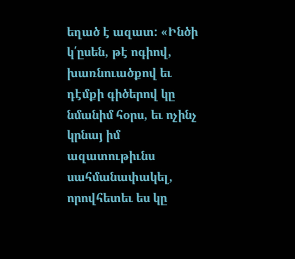եղած է ազատ: «Ինծի կ՛ըսեն, թէ ոգիով, խառնուածքով եւ դէմքի գիծերով կը նմանիմ հօրս, եւ ոչինչ կրնայ իմ ազատութիւնս սահմանափակել, որովհետեւ ես կը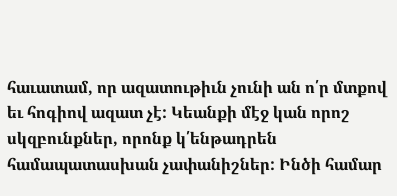հաւատամ, որ ազատութիւն չունի ան ո՛ր մտքով եւ հոգիով ազատ չէ: Կեանքի մէջ կան որոշ սկզբունքներ, որոնք կ՛ենթադրեն համապատասխան չափանիշներ: Ինծի համար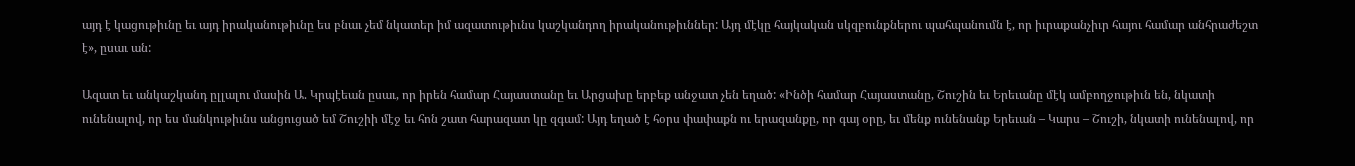այդ է կացութիւնը եւ այդ իրականութիւնը ես բնաւ չեմ նկատեր իմ ազատութիւնս կաշկանդող իրականութիւններ: Այդ մէկը հայկական սկզբունքներու պահպանումն է, որ իւրաքանչիւր հայու համար անհրաժեշտ է», ըսաւ ան:

Ազատ եւ անկաշկանդ ըլլալու մասին Ա. Կրպէեան ըսաւ, որ իրեն համար Հայաստանը եւ Արցախը երբեք անջատ չեն եղած: «Ինծի համար Հայաստանը, Շուշին եւ Երեւանը մէկ ամբողջութիւն են, նկատի ունենալով, որ ես մանկութիւնս անցուցած եմ Շուշիի մէջ եւ հոն շատ հարազատ կը զգամ: Այդ եղած է հօրս փափաքն ու երազանքը, որ գայ օրը, եւ մենք ունենանք Երեւան – Կարս – Շուշի, նկատի ունենալով, որ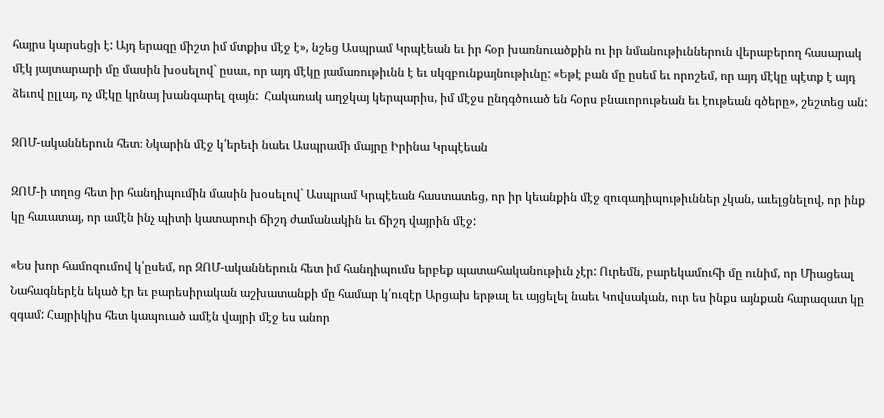հայրս կարսեցի է: Այդ երազը միշտ իմ մտքիս մէջ է», նշեց Ասպրամ Կրպէեան եւ իր հօր խառնուածքին ու իր նմանութիւններուն վերաբերող հասարակ մէկ յայտարարի մը մասին խօսելով` ըսաւ, որ այդ մէկը յամառութիւնն է եւ սկզբունքայնութիւնը: «Եթէ բան մը ըսեմ եւ որոշեմ, որ այդ մէկը պէտք է այդ ձեւով ըլլայ, ոչ մէկը կրնայ խանգարել զայն:  Հակառակ աղջկայ կերպարիս, իմ մէջս ընդգծուած են հօրս բնաւորութեան եւ էութեան գծերը», շեշտեց ան:

ԶՈՄ-ականներուն հետ։ Նկարին մէջ կ՛երեւի նաեւ Ասպրամի մայրը Իրինա Կրպէեան

ԶՈՄ-ի տղոց հետ իր հանդիպումին մասին խօսելով` Ասպրամ Կրպէեան հաստատեց, որ իր կեանքին մէջ զուգադիպութիւններ չկան, աւելցնելով, որ ինք կը հաւատայ, որ ամէն ինչ պիտի կատարուի ճիշդ ժամանակին եւ ճիշդ վայրին մէջ:

«Ես խոր համոզումով կ՛ըսեմ, որ ԶՈՄ-ականներուն հետ իմ հանդիպումս երբեք պատահականութիւն չէր: Ուրեմն, բարեկամուհի մը ունիմ, որ Միացեալ Նահագներէն եկած էր եւ բարեսիրական աշխատանքի մը համար կ՛ուզէր Արցախ երթալ եւ այցելել նաեւ Կովսական, ուր ես ինքս այնքան հարազատ կը զգամ: Հայրիկիս հետ կապուած ամէն վայրի մէջ ես անոր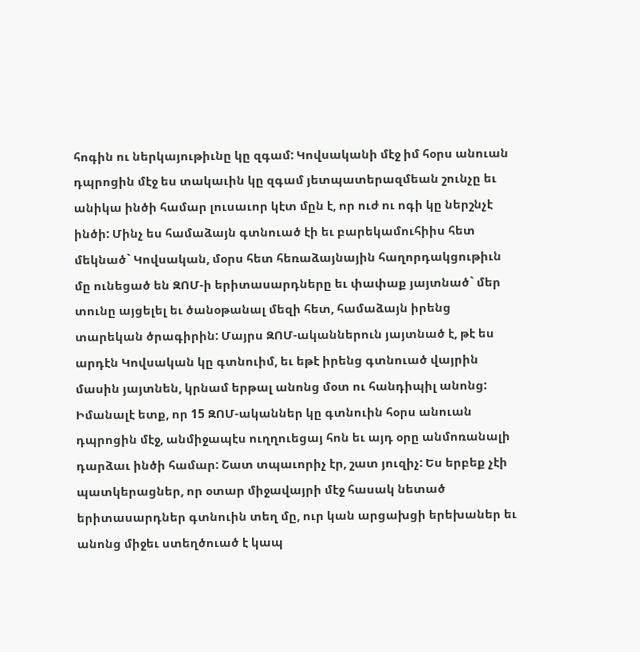հոգին ու ներկայութիւնը կը զգամ: Կովսականի մէջ իմ հօրս անուան դպրոցին մէջ ես տակաւին կը զգամ յետպատերազմեան շունչը եւ անիկա ինծի համար լուսաւոր կէտ մըն է, որ ուժ ու ոգի կը ներշնչէ ինծի: Մինչ ես համաձայն գտնուած էի եւ բարեկամուհիիս հետ մեկնած` Կովսական, մօրս հետ հեռաձայնային հաղորդակցութիւն մը ունեցած են ԶՈՄ-ի երիտասարդները եւ փափաք յայտնած` մեր տունը այցելել եւ ծանօթանալ մեզի հետ, համաձայն իրենց տարեկան ծրագիրին: Մայրս ԶՈՄ-ականներուն յայտնած է, թէ ես արդէն Կովսական կը գտնուիմ, եւ եթէ իրենց գտնուած վայրին մասին յայտնեն, կրնամ երթալ անոնց մօտ ու հանդիպիլ անոնց: Իմանալէ ետք, որ 15 ԶՈՄ-ականներ կը գտնուին հօրս անուան դպրոցին մէջ, անմիջապէս ուղղուեցայ հոն եւ այդ օրը անմոռանալի դարձաւ ինծի համար: Շատ տպաւորիչ էր, շատ յուզիչ: Ես երբեք չէի պատկերացներ, որ օտար միջավայրի մէջ հասակ նետած երիտասարդներ գտնուին տեղ մը, ուր կան արցախցի երեխաներ եւ անոնց միջեւ ստեղծուած է կապ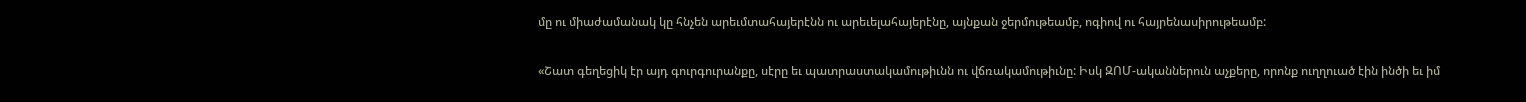մը ու միաժամանակ կը հնչեն արեւմտահայերէնն ու արեւելահայերէնը, այնքան ջերմութեամբ, ոգիով ու հայրենասիրութեամբ:

«Շատ գեղեցիկ էր այդ գուրգուրանքը, սէրը եւ պատրաստակամութիւնն ու վճռակամութիւնը: Իսկ ԶՈՄ-ականներուն աչքերը, որոնք ուղղուած էին ինծի եւ իմ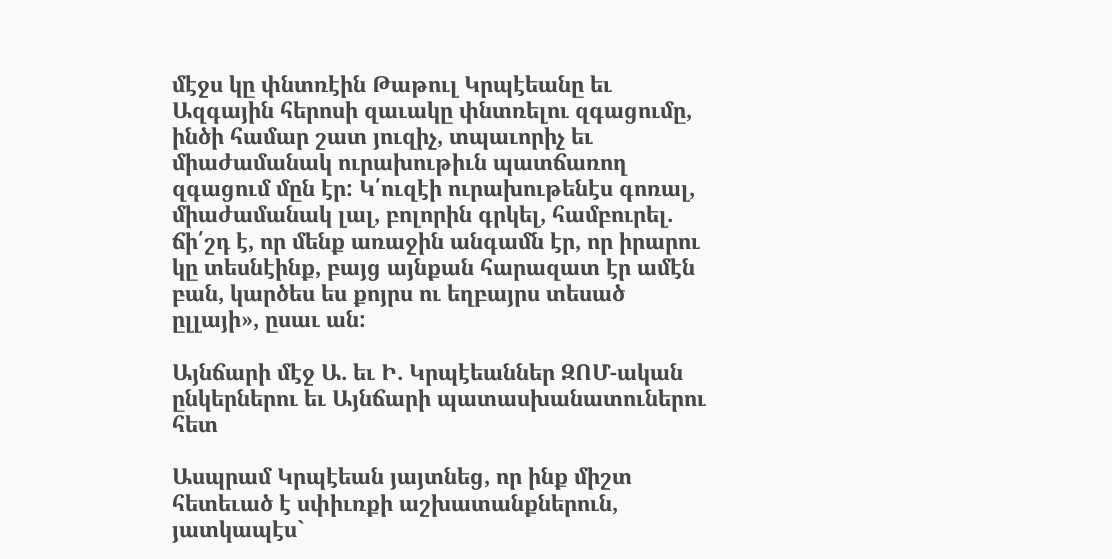մէջս կը փնտռէին Թաթուլ Կրպէեանը եւ Ազգային հերոսի զաւակը փնտռելու զգացումը, ինծի համար շատ յուզիչ, տպաւորիչ եւ միաժամանակ ուրախութիւն պատճառող զգացում մըն էր: Կ՛ուզէի ուրախութենէս գոռալ, միաժամանակ լալ, բոլորին գրկել, համբուրել. ճի՛շդ է, որ մենք առաջին անգամն էր, որ իրարու կը տեսնէինք, բայց այնքան հարազատ էր ամէն բան, կարծես ես քոյրս ու եղբայրս տեսած ըլլայի», ըսաւ ան:

Այնճարի մէջ Ա. եւ Ի. Կրպէեաններ ԶՈՄ-ական ընկերներու եւ Այնճարի պատասխանատուներու հետ

Ասպրամ Կրպէեան յայտնեց, որ ինք միշտ հետեւած է սփիւռքի աշխատանքներուն, յատկապէս`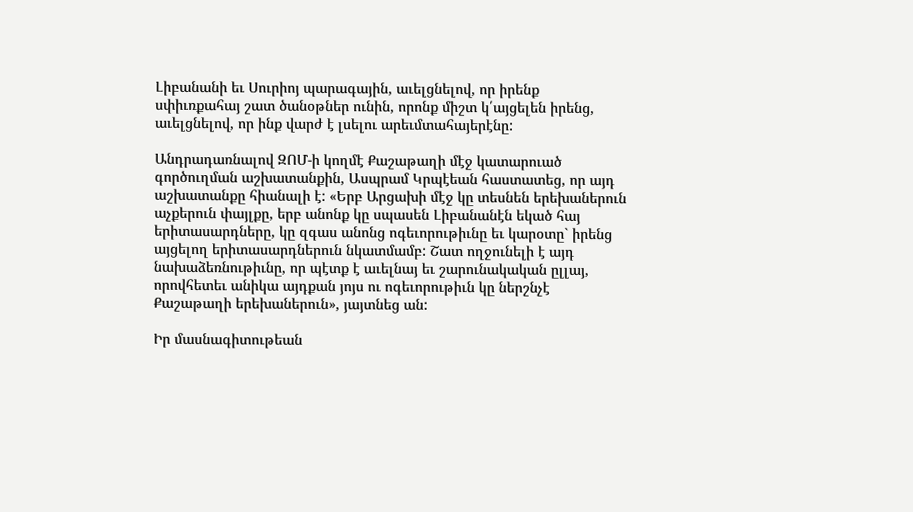Լիբանանի եւ Սուրիոյ պարագային, աւելցնելով, որ իրենք սփիւռքահայ շատ ծանօթներ ունին, որոնք միշտ կ՛այցելեն իրենց, աւելցնելով, որ ինք վարժ է լսելու արեւմտահայերէնը:

Անդրադառնալով ԶՈՄ-ի կողմէ Քաշաթաղի մէջ կատարուած գործուղման աշխատանքին, Ասպրամ Կրպէեան հաստատեց, որ այդ աշխատանքը հիանալի է: «Երբ Արցախի մէջ կը տեսնեն երեխաներուն աչքերուն փայլքը, երբ անոնք կը սպասեն Լիբանանէն եկած հայ երիտասարդները, կը զգաս անոնց ոգեւորութիւնը եւ կարօտը` իրենց այցելող երիտասարդներուն նկատմամբ: Շատ ողջունելի է այդ նախաձեռնութիւնը, որ պէտք է աւելնայ եւ շարունակական ըլլայ, որովհետեւ անիկա այդքան յոյս ու ոգեւորութիւն կը ներշնչէ Քաշաթաղի երեխաներուն», յայտնեց ան:

Իր մասնագիտութեան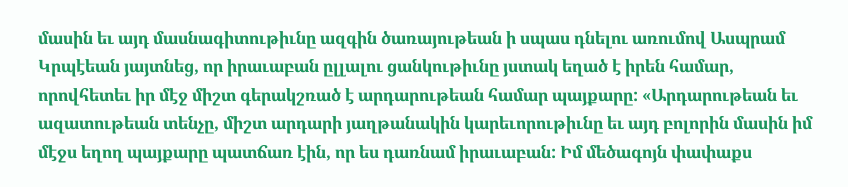մասին եւ այդ մասնագիտութիւնը ազգին ծառայութեան ի սպաս դնելու առումով Ասպրամ Կրպէեան յայտնեց, որ իրաւաբան ըլլալու ցանկութիւնը յստակ եղած է իրեն համար, որովհետեւ իր մէջ միշտ գերակշռած է արդարութեան համար պայքարը: «Արդարութեան եւ ազատութեան տենչը, միշտ արդարի յաղթանակին կարեւորութիւնը եւ այդ բոլորին մասին իմ մէջս եղող պայքարը պատճառ էին, որ ես դառնամ իրաւաբան: Իմ մեծագոյն փափաքս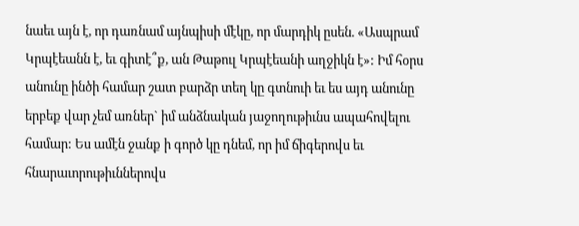նաեւ այն է, որ դառնամ այնպիսի մէկը, որ մարդիկ ըսեն. «Ասպրամ Կրպէեանն է, եւ գիտէ՞ք, ան Թաթուլ Կրպէեանի աղջիկն է»: Իմ հօրս անունը ինծի համար շատ բարձր տեղ կը գտնուի եւ ես այդ անունը երբեք վար չեմ առներ` իմ անձնական յաջողութիւնս ապահովելու համար: Ես ամէն ջանք ի գործ կը դնեմ, որ իմ ճիգերովս եւ հնարաւորութիւններովս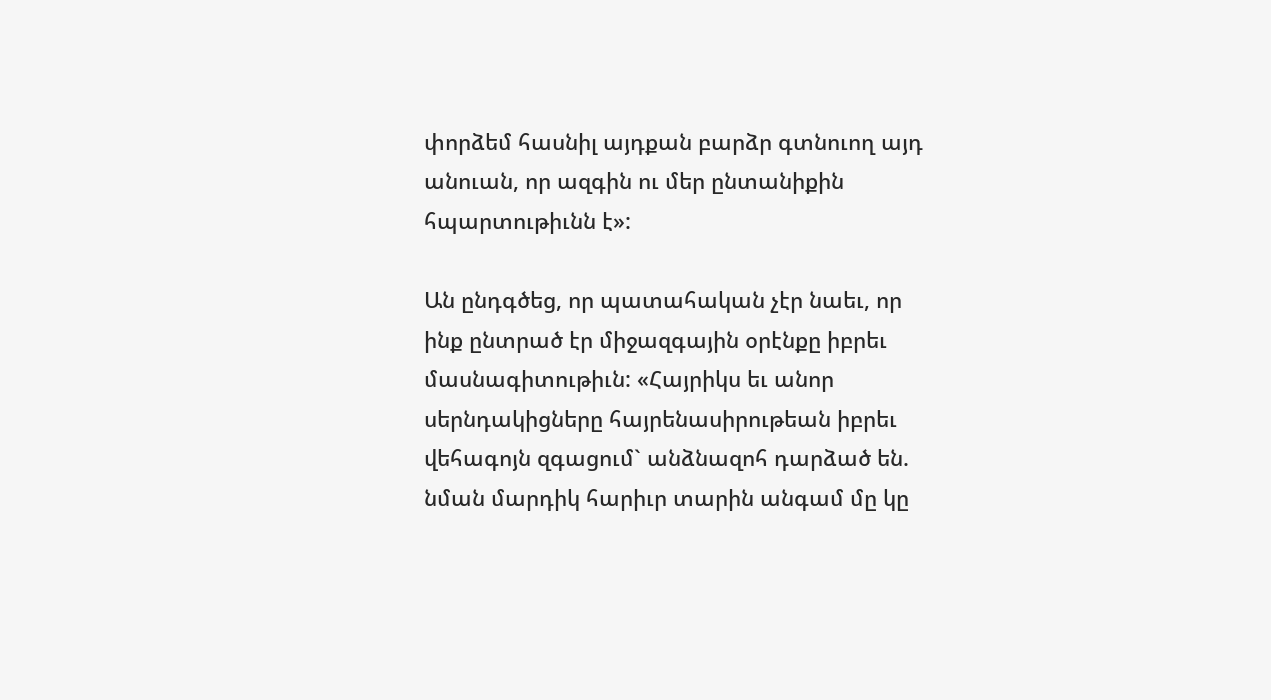փորձեմ հասնիլ այդքան բարձր գտնուող այդ անուան, որ ազգին ու մեր ընտանիքին հպարտութիւնն է»:

Ան ընդգծեց, որ պատահական չէր նաեւ, որ ինք ընտրած էր միջազգային օրէնքը իբրեւ մասնագիտութիւն: «Հայրիկս եւ անոր սերնդակիցները հայրենասիրութեան իբրեւ վեհագոյն զգացում` անձնազոհ դարձած են. նման մարդիկ հարիւր տարին անգամ մը կը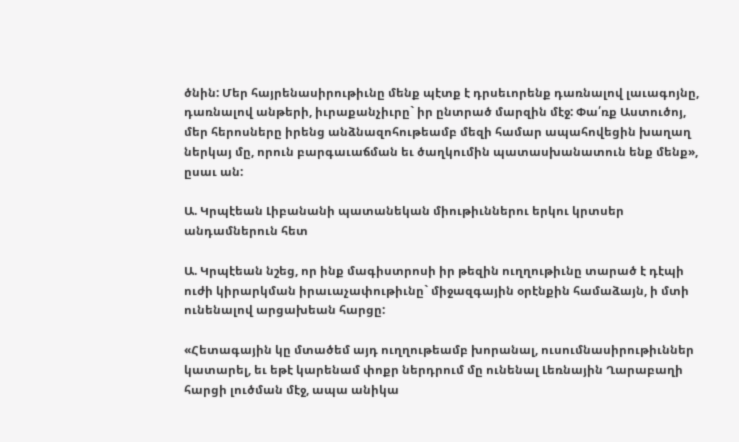ծնին: Մեր հայրենասիրութիւնը մենք պէտք է դրսեւորենք դառնալով լաւագոյնը, դառնալով անթերի, իւրաքանչիւրը` իր ընտրած մարզին մէջ: Փա՛ռք Աստուծոյ, մեր հերոսները իրենց անձնազոհութեամբ մեզի համար ապահովեցին խաղաղ ներկայ մը, որուն բարգաւաճման եւ ծաղկումին պատասխանատուն ենք մենք», ըսաւ ան:

Ա. Կրպէեան Լիբանանի պատանեկան միութիւններու երկու կրտսեր անդամներուն հետ

Ա. Կրպէեան նշեց, որ ինք մագիստրոսի իր թեզին ուղղութիւնը տարած է դէպի ուժի կիրարկման իրաւաչափութիւնը` միջազգային օրէնքին համաձայն, ի մտի ունենալով արցախեան հարցը:

«Հետագային կը մտածեմ այդ ուղղութեամբ խորանալ, ուսումնասիրութիւններ կատարել, եւ եթէ կարենամ փոքր ներդրում մը ունենալ Լեռնային Ղարաբաղի հարցի լուծման մէջ, ապա անիկա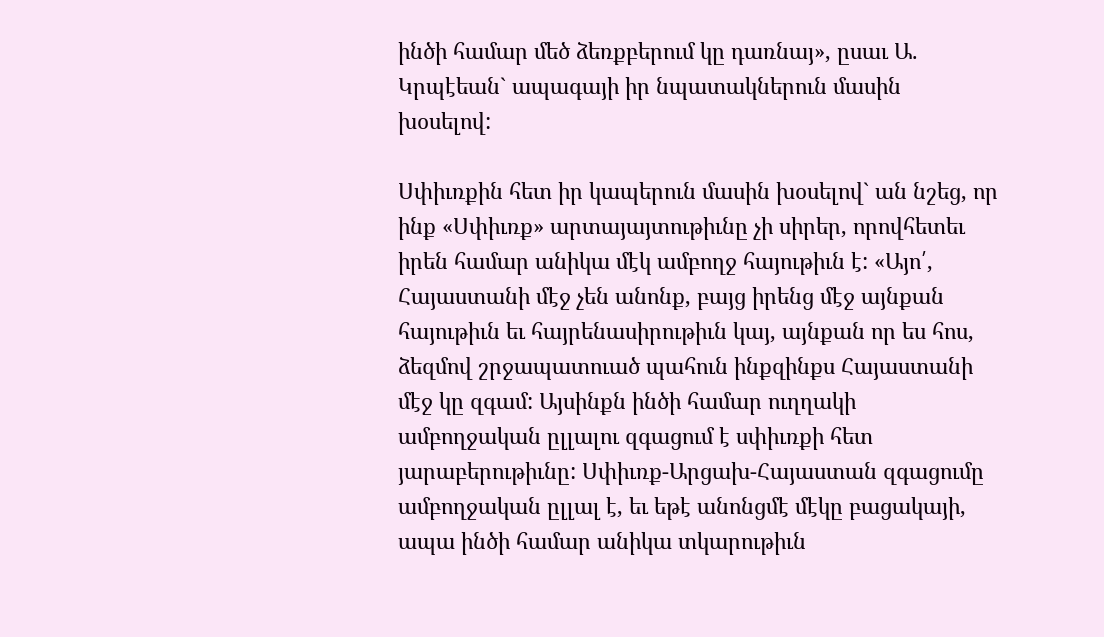ինծի համար մեծ ձեռքբերում կը դառնայ», ըսաւ Ա. Կրպէեան` ապագայի իր նպատակներուն մասին խօսելով:

Սփիւռքին հետ իր կապերուն մասին խօսելով` ան նշեց, որ ինք «Սփիւռք» արտայայտութիւնը չի սիրեր, որովհետեւ իրեն համար անիկա մէկ ամբողջ հայութիւն է: «Այո՛, Հայաստանի մէջ չեն անոնք, բայց իրենց մէջ այնքան հայութիւն եւ հայրենասիրութիւն կայ, այնքան որ ես հոս, ձեզմով շրջապատուած պահուն ինքզինքս Հայաստանի մէջ կը զգամ: Այսինքն ինծի համար ուղղակի ամբողջական ըլլալու զգացում է սփիւռքի հետ յարաբերութիւնը: Սփիւռք-Արցախ-Հայաստան զգացումը ամբողջական ըլլալ է, եւ եթէ անոնցմէ մէկը բացակայի, ապա ինծի համար անիկա տկարութիւն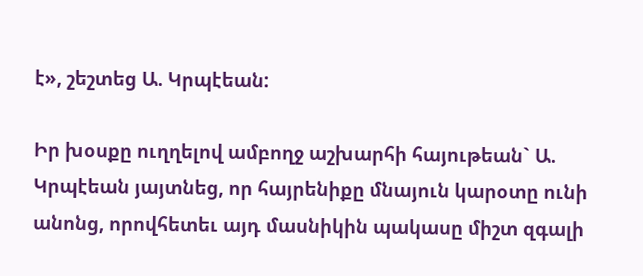է», շեշտեց Ա. Կրպէեան:

Իր խօսքը ուղղելով ամբողջ աշխարհի հայութեան` Ա. Կրպէեան յայտնեց, որ հայրենիքը մնայուն կարօտը ունի անոնց, որովհետեւ այդ մասնիկին պակասը միշտ զգալի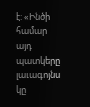է: «Ինծի համար այդ պատկերը լաւագոյնս կը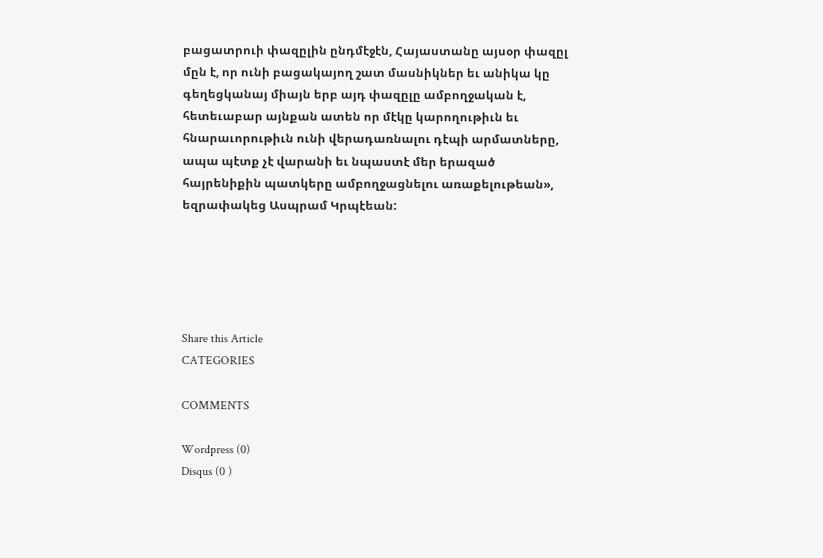բացատրուի փազըլին ընդմէջէն, Հայաստանը այսօր փազըլ մըն է, որ ունի բացակայող շատ մասնիկներ եւ անիկա կը գեղեցկանայ միայն երբ այդ փազըլը ամբողջական է, հետեւաբար այնքան ատեն որ մէկը կարողութիւն եւ հնարաւորութիւն ունի վերադառնալու դէպի արմատները, ապա պէտք չէ վարանի եւ նպաստէ մեր երազած հայրենիքին պատկերը ամբողջացնելու առաքելութեան», եզրափակեց Ասպրամ Կրպէեան:





Share this Article
CATEGORIES

COMMENTS

Wordpress (0)
Disqus (0 )